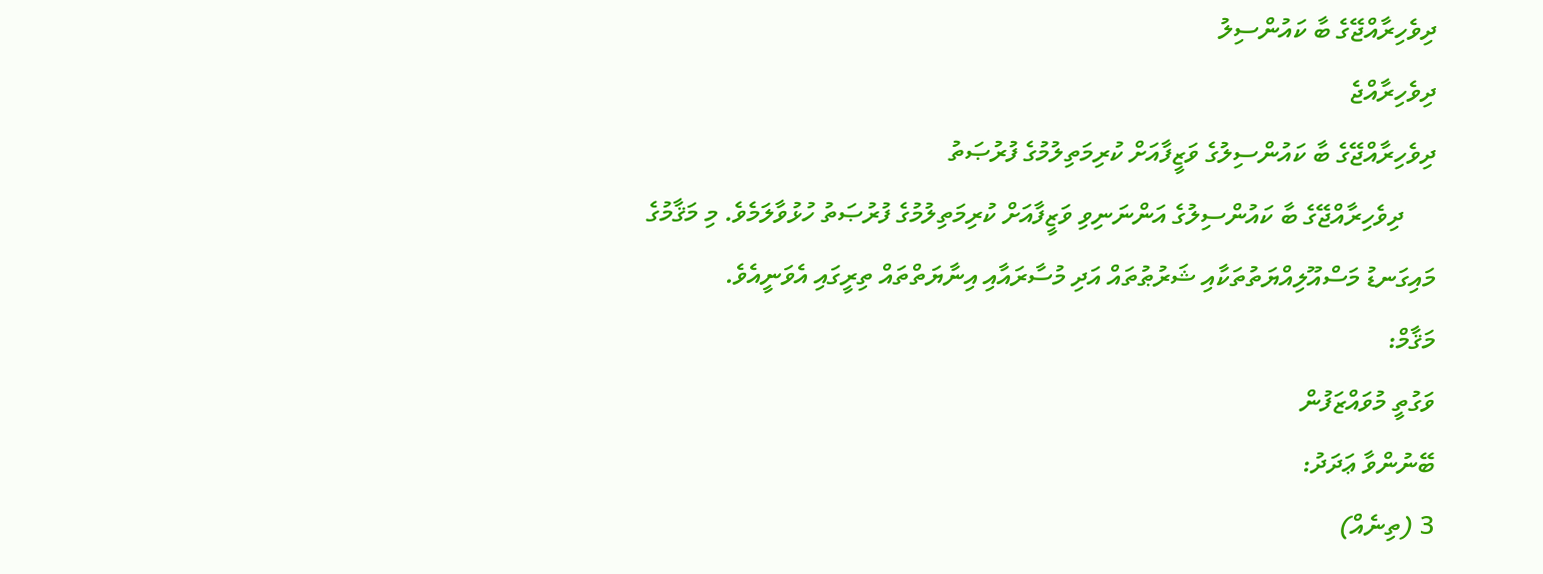ދިވެހިރާއްޖޭގެ ބާ ކައުންސިލު
ދިވެހިރާއްޖެ
ދިވެހިރާއްޖޭގެ ބާ ކައުންސިލުގެ ވަޒީފާއަށް ކުރިމަތިލުމުގެ ފުރުޞަތު
     ދިވެހިރާއްޖޭގެ ބާ ކައުންސިލުގެ އަންނަނިވި ވަޒީފާއަށް ކުރިމަތިލުމުގެ ފުރުޞަތު ހުޅުވާލަމެވެ. މި މަޤާމުގެ މައިގަނޑު މަސްއޫލިއްޔަތުތަކާއި ޝަރުޠުތައް އަދި މުސާރައާއި އިނާޔަތްތައް ތިރީގައި އެވަނީއެވެ.
މަޤާމް:
ވަގުތީ މުވައްޒަފުން
ބޭނުންވާ ޢަދަދު:
3 (ތިނެއް)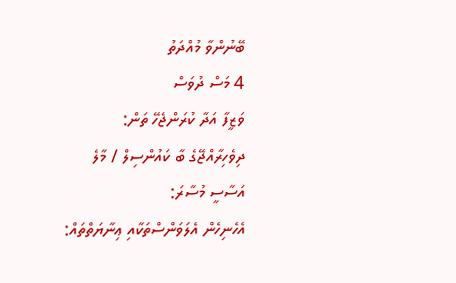ބޭނުންވާ މުއްދަތު
4 މަސް ދުވަސް
ވަޒީފާ އަދާ ކުރަންޖެހޭ ތަން:
ދިވެހިރާއްޖޭގެ ބާ ކައުންސިލް / މާލެ
އަސާސީ މުސާރަ:
އެހެނިހެން އެލަވަންސްތަކާއި ޢިނާޔަތްތައް: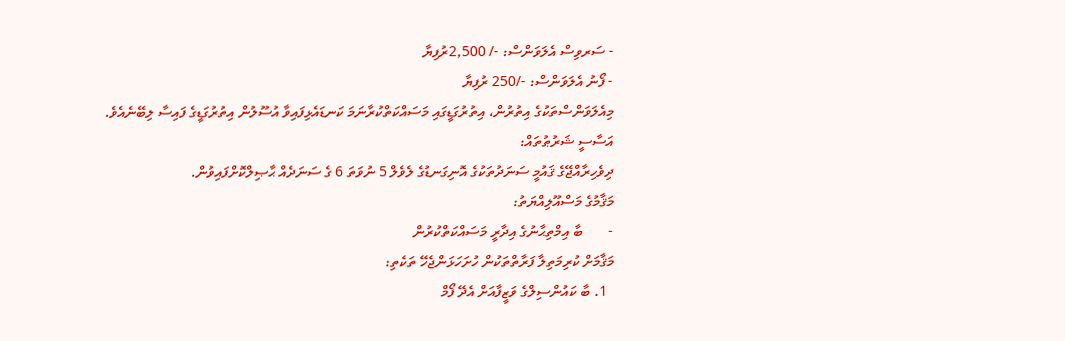- ސަރވިސް އެލަވަންސް: -/ 2,500ރުފިޔާ
- ފޯނު އެލަވަންސް: -/250 ރުފިޔާ
މިއެލަވަންސްތަކުގެ އިތުރުން، އިތުރުގަޑީގައި މަސައްކަތްކުރާނަމަ ކަނޑައެޅިފައިވާ އުސޫލުން އިތުރުގަޑީގެ ފައިސާ ލިބޭނެއެވެ.
އަސާސީ ޝަރުޠުތައް:
ދިވެހިރާއްޖޭގެ ޤައުމީ ސަނަދުތަކުގެ އޮނިގަނޑުގެ ލެވެލް 5 ނުވަތަ 6 ގެ ސަނަދެއް ޙާޞިލްކޮށްފައިވުން.
މަޤާމުގެ މަސްއޫލިއްޔަތު:
-       ބާ އިމްތިޙާނުގެ އިދާރީ މަސައްކަތްކުރުން
މަޤާމަށް ކުރިމަތިލާ ފަރާތްތަކުން ހުށަހަޅަންޖެހޭ ތަކެތި:
  1. ބާ ކައުންސިލްގެ ވަޒީފާއަށް އެދޭ ފޯމް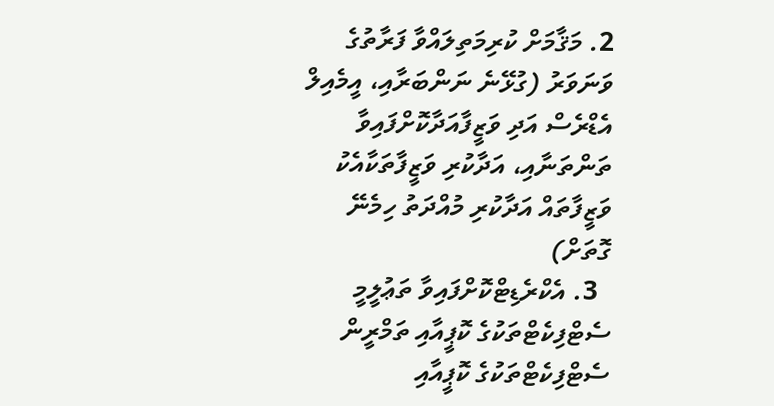2. މަޤާމަށް ކުރިމަތިލައްވާ ފަރާތުގެ ވަނަވަރު (ގުޅޭނެ ނަންބަރާއި، އީމެއިލް އެޑްރެސް އަދި ވަޒީފާއަދާކޮށްފައިވާ ތަންތަނާއި، އަދާކުރި ވަޒީފާތަކާއެކު ވަޒީފާތައް އަދާކުރި މުއްދަތު ހިމެނޭ ގޮތަށް)
  3. އެކްރެޑިޓްކޮށްފައިވާ ތަޢުލީމީ ސެޓްފިކެޓްތަކުގެ ކޮޕީއާއި ތަމްރީން ސެޓްފިކެޓްތަކުގެ ކޮޕީއާއި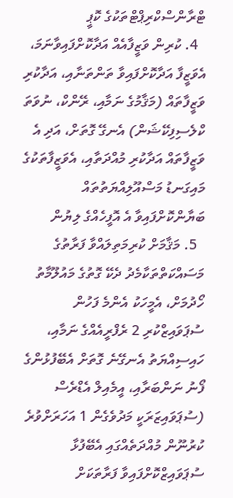ޓްރާންސްކްރިޕްޓްތަކުގެ ކޮޕީ
  4. ކުރިން ވަޒީފާއެއް އަދާކޮށްފައިވާނަމަ، އެވަޒީފާ އަދާކޮށްފައިވާ ތަންތަނާއި، އަދާކުރި ވަޒީފާތައް (މަޤާމުގެ ނަމާއި، ރޭންކް، ނުވަތަ ކްލެސިފިކޭޝަން) އެނގޭ ގޮތަށް، އަދި އެ ވަޒީފާތައް އަދާކުރި މުއްދަތާއި، އެވަޒީފާތަކުގެ މައިގަނޑު މަސްއޫލިއްޔަތުތައް ބަޔާންކޮށްފައިވާ އެ އޮފީހެއްގެ ލިޔުން
  5. މަޤާމަށް ކުރިމަތިލައްވާ ފަރާތުގެ މަސައްކަތްތަކާމެދު ދެކޭ ގޮތުގެ މައުލޫމާތު ހޯދުމަށް، އެމީހަކު އެންމެ ފަހުން ސުޕަވައިޒްކުރި 2 ރެފްރީއެއްގެ ނަމާއި، ހައިސިއްޔަތު އެނގޭނެ ގޮތަށް އެބޭފުޅުންގެ ފޯނު ނަންބަރާއި، އީމެއިލް އެޑްރެސް (ސުޕަވައިޒަރަކީ މަދުވެގެން 1 އަހަރަށްވުރެ ކުރުނޫން މުއްދަތެއްގައި އެބޭފުޅާ ސުޕަވައިޒްކޮށްފައިވާ ފަރާތަކަށް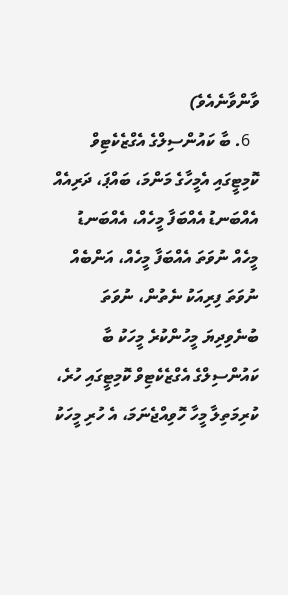ވާންވާނެއެވެ)
  6. ބާ ކައުންސިލްގެ އެގްޒެކެޓިވް ކޮމިޓީގައި އެމީހާގެ މަންމަ، ބައްޕަ، ދަރިއެއް އެއްބަނޑު އެއްބަފާ މީހެއް، އެއްބަނޑު މީހެއް ނުވަތަ އެއްބަފާ މީހެއް، އަންބެއް ނުވަތަ ފިރިއަކު ނެތުން، ނުވަތަ ބުނެވިދިޔަ މީހުންކުރެ މީހަކު ބާ ކައުންސިލްގެ އެގްޒެކެޓިވް ކޮމިޓީގައި ހުރެ، ކުރިމަތިލާ މީހާ ހޮވިއްޖެނަމަ، އެ ހުރި މީހަކު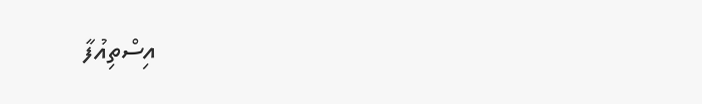އިސްތިއުފާ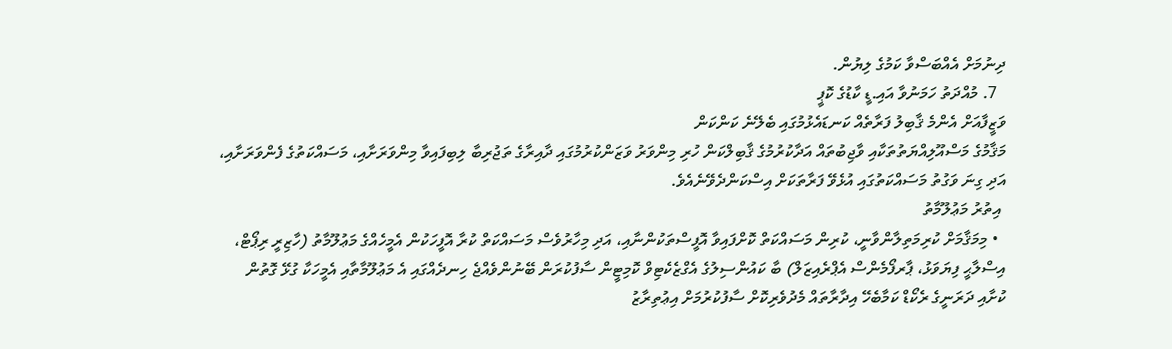ދިނުމަށް އެއްބަސްވާ ކަމުގެ ލިޔުން.
  7. މުއްދަތު ހަމަނުވާ އައި.ޑީ ކާޑުގެ ކޮޕީ
ވަޒީފާއަށް އެންމެ ޤާބިލު ފަރާތެއް ކަނޑައެޅުމުގައި ބެލޭނެ ކަންކަން
މަޤާމުގެ މަސްއޫލިއްޔަތުތަކާއި ވާޖިބުތައް އަދާކުރުމުގެ ޤާބިލްކަން ހުރި މިންވަރު ވަޒަންކުރުމުގައި ދާއިރާގެ ތަޖުރިބާ ލިބިފައިވާ މިންވަރަށާއި، މަސައްކަތުގެ ފެންވަރަށާއި، އަދި ގިނަ ވަގުތު މަސައްކަތުގައި އުޅެވޭ ފަރާތަކަށް އިސްކަންދެވޭނެއެވެ.
 އިތުރު މަޢުލޫމާތު
  • މިމަޤާމަށް ކުރިމަތިލާންވާނީ، ކުރިން މަސައްކަތް ކޮށްފައިވާ އޮފީސްތަކުންނާއި، އަދި މިހާރުވެސް މަސައްކަތް ކުރާ އޮފީހަކުން އެމީހެއްގެ މަޢުލޫމާތު (ހާޒިރީ ރިޕޯޓް، އިސްލާޙީ ފިޔަވަޅު، ޕާރފޯމެންސް އެޕްރެއިޒަލް) ބާ ކައުންސިލުގެ އެގްޒެކެޓިވް ކޮމިޓީން ސާފުކުރަން ބޭނުންވެއްޖެ ހިނދެއްގައި އެ މަޢުލޫމާތާއި އެމީހަކާ ގުޅޭ ގޮތުން ކުށާއި ދަރަނީގެ ރެކޯޑް ކަމާބެހޭ އިދާރާތައް މެދުވެރިކޮށް ސާފުކުރުމަށް އިޢުތިރާޒު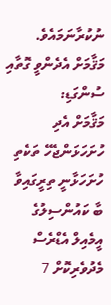ނުކުރާނަމައެވެ.
މަޤާމަށް އެދެންވީ ގޮތާއި ސުންގަޑި:
މަޤާމަށް އެދި ހުށަހަޅަންޖެހޭ ތަކެތި ހުށަހަޅާނީ ތިރީގައިވާ ބާ ކައުންސިލުގެ އީމެއިލް އެޑްރެސް މެދުވެރިކޮށް 7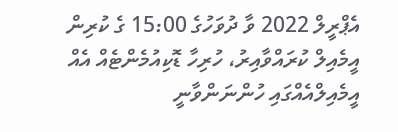އެޕްރީލް 2022 ވާ ދުވަހުގެ 15:00 ގެ ކުރިން
އީމެއިލް ކުރައްވާއިރު، ހުރިހާ ޑޮކިއުމެންޓެއް އެއް އީމެއިލްއެއްގައި ހުންނަންވާނީ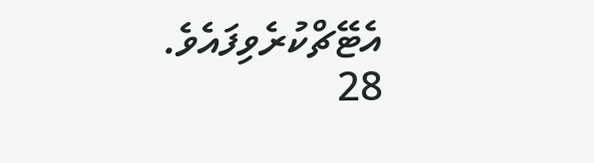އެޓޭޗްކުރެވިފައެވެ.
28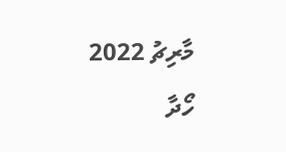މާރިޗު 2022
ހޯދާ